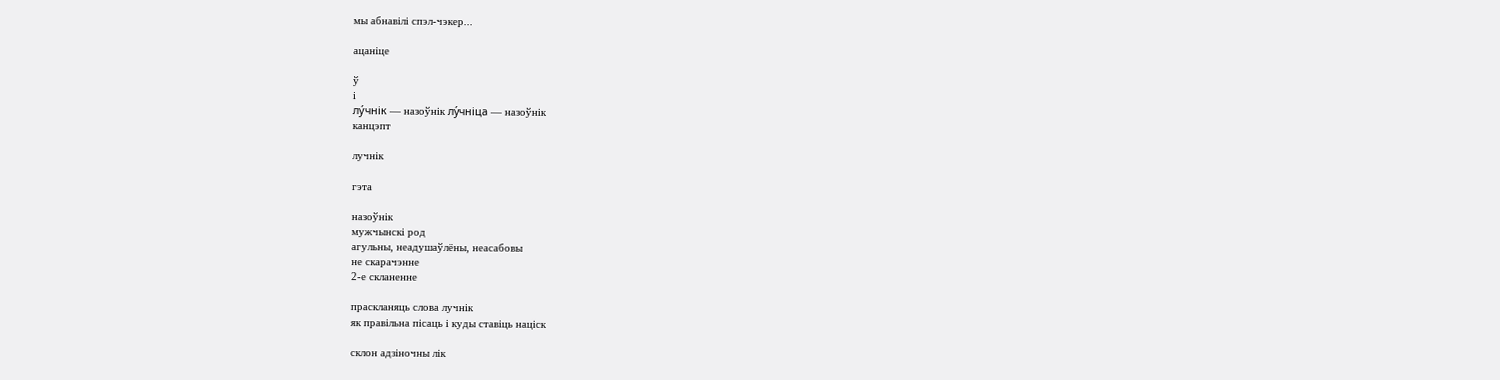мы абнавілі спэл-чэкер...

ацаніце

ў
і
лу́чнік — назоўнік лу́чніца — назоўнік
канцэпт

лучнік

гэта

назоўнік
мужчынскі род
агульны, неадушаўлёны, неасабовы
не скарачэнне
2-е скланенне

праскланяць слова лучнік
як правільна пісаць і куды ставіць націск

склон адзіночны лік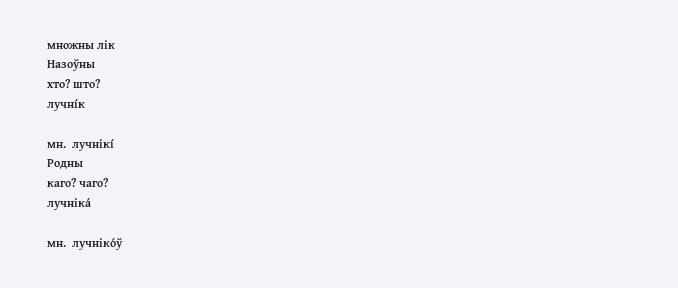множны лік
Назоўны
хто? што?
лучні́к

мн.  лучнікі́
Родны
каго? чаго?
лучніка́

мн.  лучніко́ў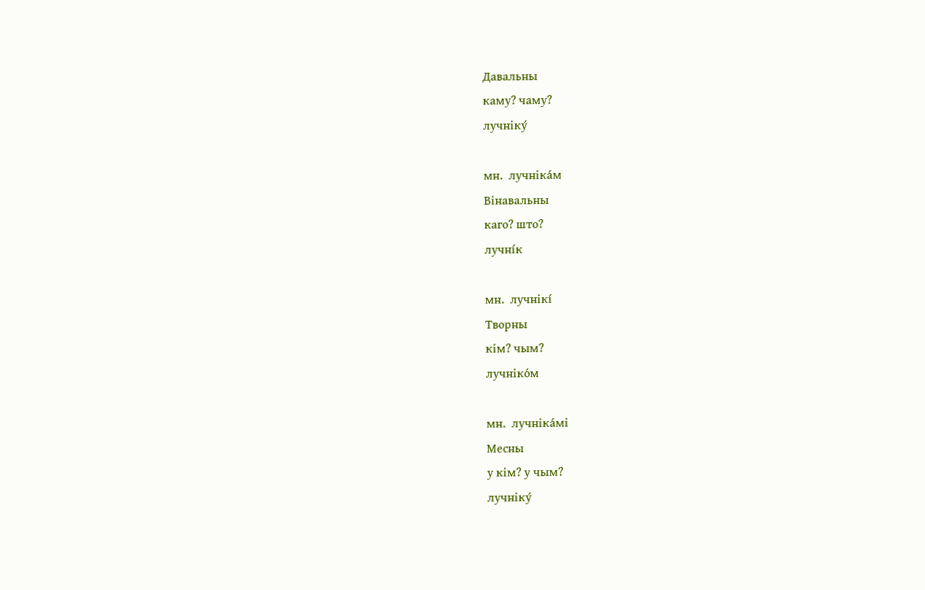Давальны
каму? чаму?
лучніку́

мн.  лучніка́м
Вінавальны
каго? што?
лучні́к

мн.  лучнікі́
Творны
кім? чым?
лучніко́м

мн.  лучніка́мі
Месны
у кім? у чым?
лучніку́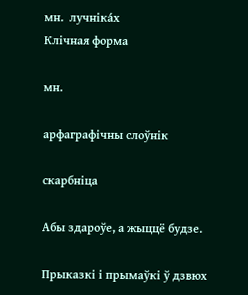мн.  лучніка́х
Клічная форма

мн.

арфаграфічны слоўнік

скарбніца

Абы здароўе, а жыццё будзе.

Прыказкі і прымаўкі ў дзвюх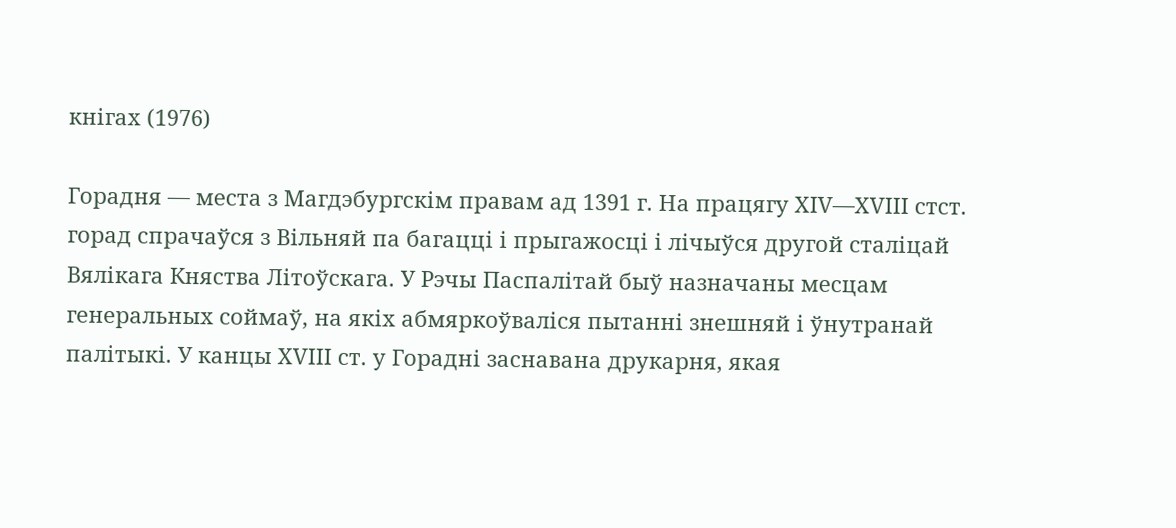кнігах (1976)

Горадня — места з Магдэбургскім правам ад 1391 г. На працягу XIV—XVIII стст. горад спрачаўся з Вільняй па багацці і прыгажосці і лічыўся другой сталіцай Вялікага Княства Літоўскага. У Рэчы Паспалітай быў назначаны месцам генеральных соймаў, на якіх абмяркоўваліся пытанні знешняй і ўнутранай палітыкі. У канцы XVIII ст. у Горадні заснавана друкарня, якая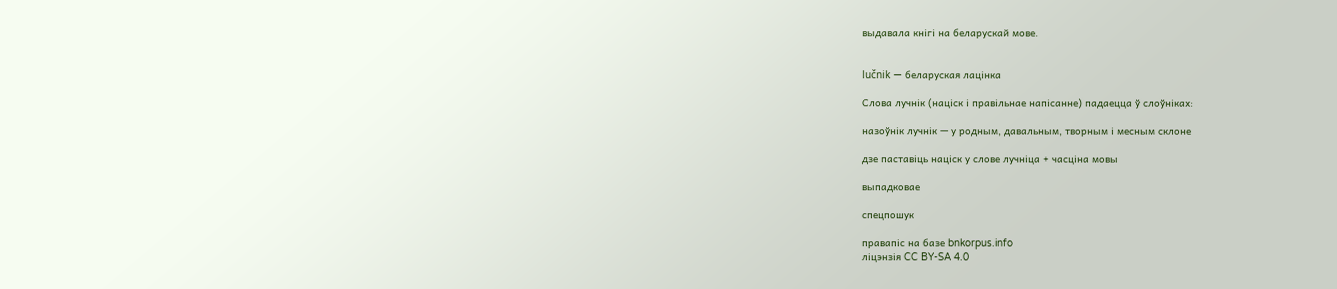выдавала кнігі на беларускай мове.


lučnik — беларуская лацінка

Слова лучнік (націск і правільнае напісанне) падаецца ў слоўніках:

назоўнік лучнік — у родным, давальным, творным і месным склоне

дзе паставіць націск у слове лучніца + часціна мовы

выпадковае

спецпошук

правапіс на базе bnkorpus.info
ліцэнзія CC BY-SA 4.0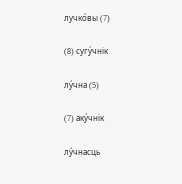лучко́вы (7)

(8) сугу́чнік

лу́чна (5)

(7) аку́чнік

лу́чнасць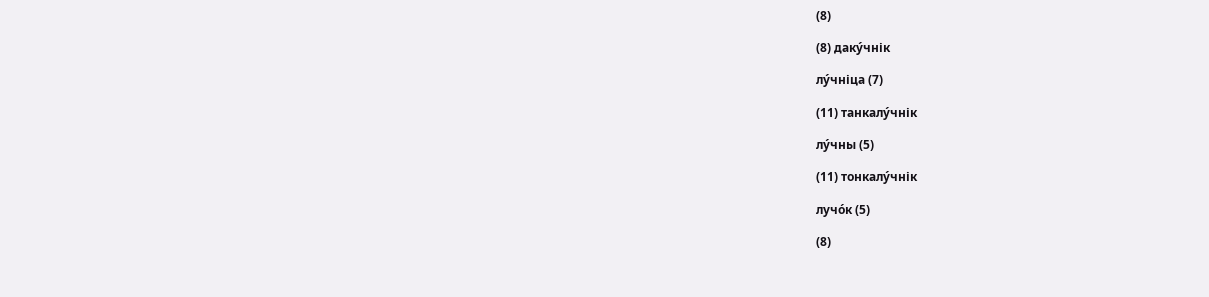(8)

(8) даку́чнік

лу́чніца (7)

(11) танкалу́чнік

лу́чны (5)

(11) тонкалу́чнік

лучо́к (5)

(8)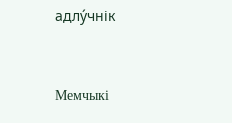адлу́чнік


Мемчыкі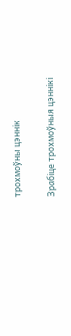трохмоўны цэннік

Зрабіце трохмоўныя цэннікі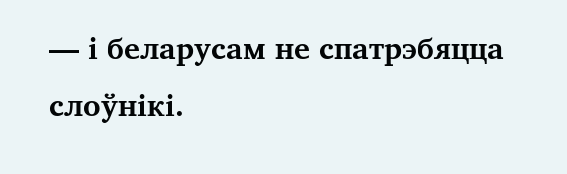— і беларусам не спатрэбяцца слоўнікі.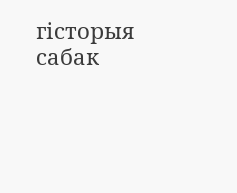гісторыя сабак